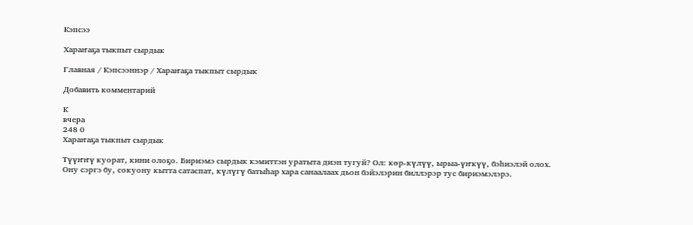Кэпсээ

Хараҥаҕа тыкпыт сырдык

Главная / Кэпсээннэр / Хараҥаҕа тыкпыт сырдык

Добавить комментарий

К
вчера
248 0
Хараҥаҕа тыкпыт сырдык

Түүҥҥү куорат, кини олоҕо. Бириэмэ сырдык кэмиттэн уратыта диэн тугуй? Ол: көр-күлүү, ырыа-үҥкүү, бэһиэлэй олох. Ону сэргэ бу, сокуону кытта сатаспат, күлүгү батыһар хара санаалаах дьон бэйэлэрин биллэрэр тус бириэмэлэрэ.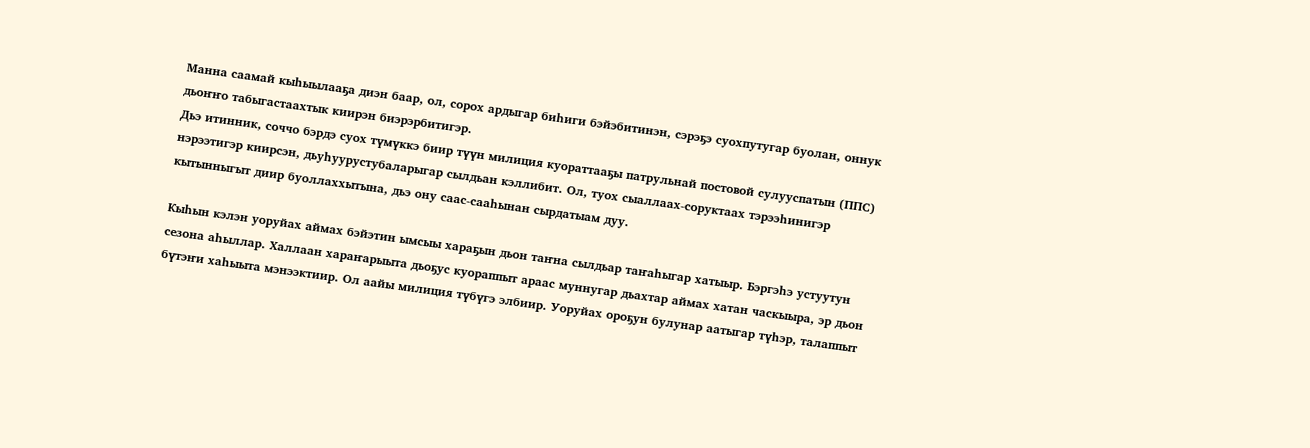Манна саамай кыһыылааҕа диэн баар, ол, сорох ардыгар биһиги бэйэбитинэн, сэрэҕэ суохпутугар буолан, оннук дьоҥҥо табыгастаахтык киирэн биэрэрбитигэр.
Дьэ итинник, соччо бэрдэ суох түмүккэ биир түүн милиция куораттааҕы патрульнай постовой сулууспатын (ППС) нэрээтигэр киирсэн, дьуһуурустубаларыгар сылдьан кэллибит. Ол, туох сыаллаах-соруктаах тэрээһинигэр кытынныгыт диир буоллаххытына, дьэ ону саас-сааһынан сырдатыам дуу.

Кыһын кэлэн уоруйах аймах бэйэтин ымсыы хараҕын дьон таҥна сылдьар таҥаһыгар хатыыр. Бэргэһэ устуутун сезона аһыллар. Халлаан хараҥарыыта дьоҕус куораппыт араас муннугар дьахтар аймах хатан часкыыра, эр дьон бүтэҥи хаһыыта мэнээктиир. Ол аайы милиция түбүгэ элбиир. Уоруйах ороҕун булунар аатыгар түһэр, талаппыт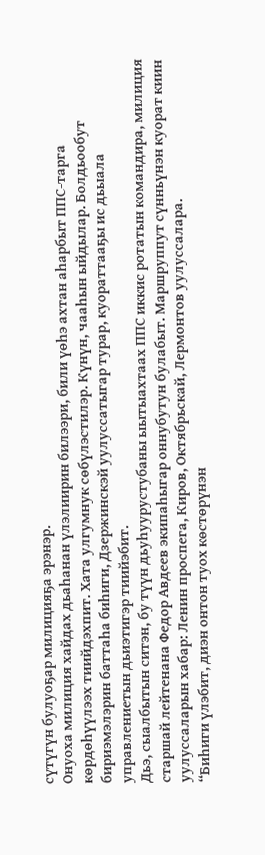сүтүгүн булуоҕар милицияҕа эрэнэр.
Онуоха милиция хайдах дьаһанан үлэлиирин билээри, били үөһэ ахтан аһарбыт ППС-тарга көрдөһүүлээх тиийдэхпит. Хата улгумнук сөбүлэстилэр. Күнүн, чааһын ыйдылар. Болдьообут бириэмэлэрин баттаһа биһиги, Дзержинскэй уулуссатыгар турар, куораттааҕы ис дьыала управлениетын дьиэтигэр тиийэбит.
Дьэ, сыалбытын ситэн, бу түүн дьуһуурустубаны ыытыахтаах ППС иккис ротатын командира, милиция старшай лейтенана Федор Авдеев экипаһыгар оннубутун булабыт. Маршруппут сүнньүнэн куорат киин уулуссаларын хабар: Ленин проспега, Киров, Октябрьскай, Лермонтов уулуссалара.
“Биһиги үлэбит, диэн онтон туох көстөрүнэн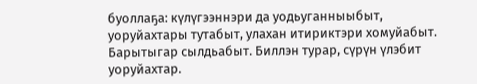буоллаҕа: күлүгээннэри да уодьуганныыбыт, уоруйахтары тутабыт, улахан итириктэри хомуйабыт. Барытыгар сылдьабыт. Биллэн турар, сүрүн үлэбит уоруйахтар.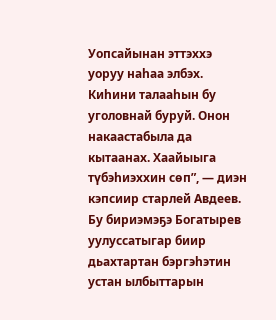Уопсайынан эттэххэ уоруу наһаа элбэх. Киһини талааһын бу уголовнай буруй. Онон накаастабыла да кытаанах. Хаайыыга түбэһиэххин сөп”, — диэн кэпсиир старлей Авдеев.
Бу бириэмэҕэ Богатырев уулуссатыгар биир дьахтартан бэргэһэтин устан ылбыттарын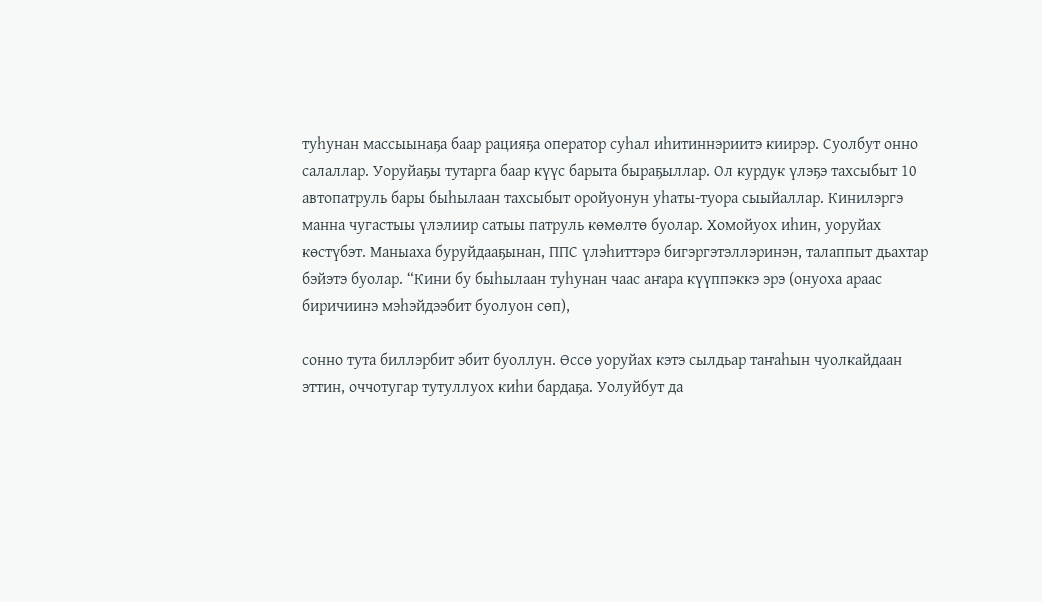туһунан массыынаҕа баар рацияҕа оператор суһал иһитиннэриитэ киирэр. Суолбут онно салаллар. Уоруйаҕы тутарга баар күүс барыта быраҕыллар. Ол курдук үлэҕэ тахсыбыт 10 автопатруль бары быһылаан тахсыбыт оройуонун уһаты-туора сыыйаллар. Кинилэргэ манна чугастыы үлэлиир сатыы патруль көмөлтө буолар. Хомойуох иһин, уоруйах көстүбэт. Маныаха буруйдааҕынан, ППС үлэһиттэрэ бигэргэтэллэринэн, талаппыт дьахтар бэйэтэ буолар. “Кини бу быһылаан туһунан чаас аҥара күүппэккэ эрэ (онуоха араас биричиинэ мэһэйдээбит буолуон сөп),

сонно тута биллэрбит эбит буоллун. Өссө уоруйах кэтэ сылдьар таҥаһын чуолкайдаан эттин, оччотугар тутуллуох киһи бардаҕа. Уолуйбут да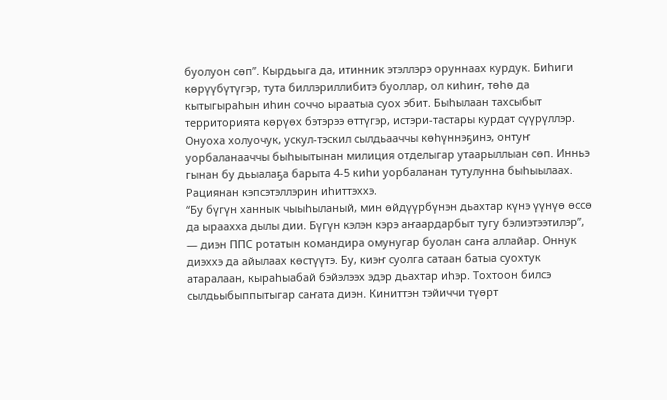буолуон сөп”. Кырдьыга да, итинник этэллэрэ оруннаах курдук. Биһиги көрүүбүтүгэр, тута биллэриллибитэ буоллар, ол киһиҥ, төһө да кытыгыраһын иһин соччо ыраатыа суох эбит. Быһылаан тахсыбыт территорията көрүөх бэтэрээ өттүгэр, истэри-тастары курдат сүүрүллэр. Онуоха холуочук, ускул-тэскил сылдьааччы көһүннэҕинэ, онтуҥ уорбаланааччы быһыытынан милиция отделыгар утаарыллыан сөп. Инньэ гынан бу дьыалаҕа барыта 4-5 киһи уорбаланан тутулунна быһыылаах. Рациянан кэпсэтэллэрин иһиттэххэ.
“Бу бүгүн ханнык чыыһыланый, мин өйдүүрбүнэн дьахтар күнэ үүнүө өссө да ыраахха дылы дии. Бүгүн кэлэн кэрэ аҥаардарбыт тугу бэлиэтээтилэр”, — диэн ППС ротатын командира омунугар буолан саҥа аллайар. Оннук диэххэ да айылаах көстүүтэ. Бу, киэҥ суолга сатаан батыа суохтук атаралаан, кыраһыабай бэйэлээх эдэр дьахтар иһэр. Тохтоон билсэ сылдьыбыппытыгар саҥата диэн. Киниттэн тэйиччи түөрт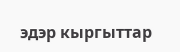эдэр кыргыттар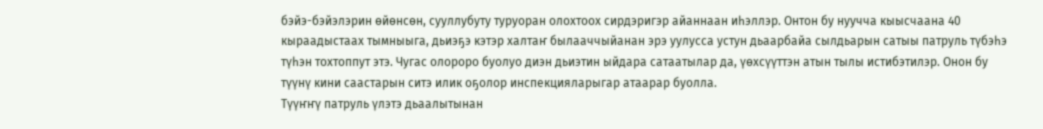бэйэ-бэйэлэрин өйөнсөн, сууллубуту туруоран олохтоох сирдэригэр айаннаан иһэллэр. Онтон бу нуучча кыысчаана 40 кыраадыстаах тымныыга, дьиэҕэ кэтэр халтаҥ былааччыйанан эрэ уулусса устун дьаарбайа сылдьарын сатыы патруль түбэһэ түһэн тохтоппут этэ. Чугас олороро буолуо диэн дьиэтин ыйдара сатаатылар да, үөхсүүттэн атын тылы истибэтилэр. Онон бу түүнү кини саастарын ситэ илик оҕолор инспекцияларыгар атаарар буолла.
Түүҥҥү патруль үлэтэ дьаалытынан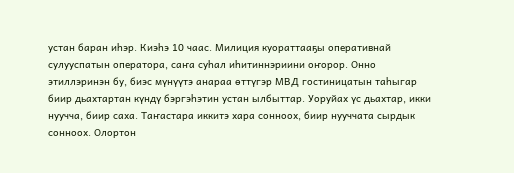устан баран иһэр. Киэһэ 10 чаас. Милиция куораттааҕы оперативнай сулууспатын оператора, саҥа суһал иһитиннэриини оҥорор. Онно этиллэринэн бу, биэс мүнүүтэ анараа өттүгэр МВД гостиницатын таһыгар биир дьахтартан күндү бэргэһэтин устан ылбыттар. Уоруйах үс дьахтар, икки нуучча, биир саха. Таҥастара иккитэ хара сонноох, биир нууччата сырдык сонноох. Олортон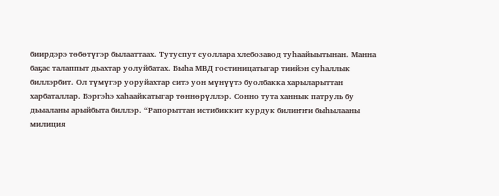биирдэрэ төбөтүгэр былааттаах. Тутуспут суоллара хлебозавод туһаайыытынан. Манна баҕас талаппыт дьахтар уолуйбатах. Быһа МВД гостиницатыгар тиийэн суһаллык биллэрбит. Ол түмүгэр уоруйахтар ситэ уон мүнүүтэ буолбакка харыларыттан харбаталлар. Бэргэһэ хаһаайкатыгар төннөрүллэр. Сонно тута ханнык патруль бу дьыаланы арыйбыта биллэр. “Рапорыттан истибиккит курдук билиҥҥи быһылааны милиция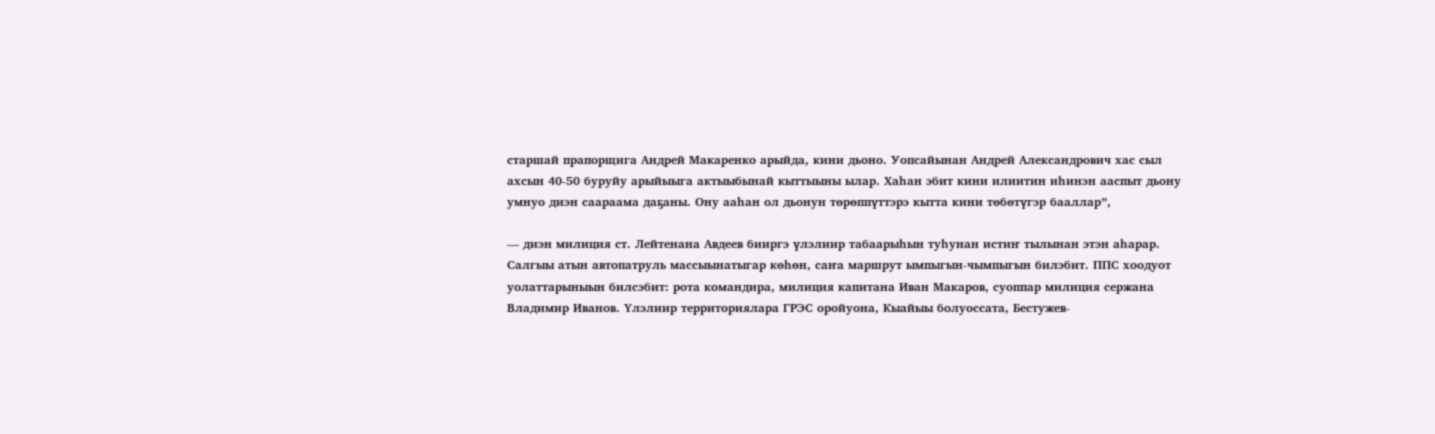старшай прапорщига Андрей Макаренко арыйда, кини дьоно. Уопсайынан Андрей Александрович хас сыл ахсын 40-50 буруйу арыйыыга актыыбынай кыттыыны ылар. Хаһан эбит кини илиитин иһинэн ааспыт дьону умнуо диэн саараама даҕаны. Ону ааһан ол дьонун төрөппүттэрэ кытта кини төбөтүгэр бааллар”,

— диэн милиция ст. Лейтенана Авдеев бииргэ үлэлиир табаарыһын туһунан истиҥ тылынан этэн аһарар.
Салгыы атын автопатруль массыынатыгар көһөн, саҥа маршрут ымпыгын-чымпыгын билэбит. ППС хоодуот уолаттарыныын билсэбит: рота командира, милиция капитана Иван Макаров, суоппар милиция сержана Владимир Иванов. Үлэлиир территориялара ГРЭС оройуона, Кыайыы болуоссата, Бестужев-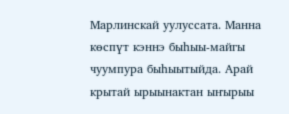Марлинскай уулуссата. Манна көспүт кэннэ быһыы-майгы чуумпура быһыытыйда. Арай крытай ырыынактан ыҥырыы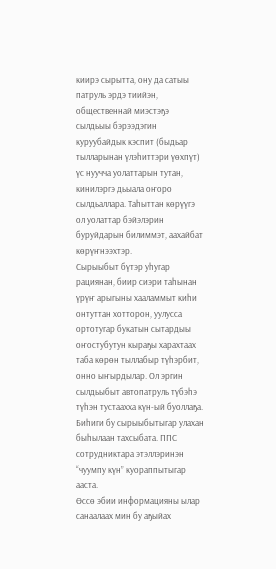киирэ сырытта, ону да сатыы патруль эрдэ тиийэн, общественнай миэстэҕэ сылдьыы бэрээдэгин куруубайдык кэспит (быдьар тылларынан үлэһиттэри үөхпүт) үс нуучча уолаттарын тутан, кинилэргэ дьыала оҥоро сылдьаллара. Таһыттан көрүүгэ ол уолаттар бэйэлэрин буруйдарын билиммэт, аахайбат көрүҥнээхтэр.
Сырыыбыт бүтэр уһугар рациянан, биир сиэри таһынан үрүҥ арыгыны хааламмыт киһи онтуттан хотторон, уулусса ортотугар букатын сытардыы оҥостубутун кыраҕы харахтаах таба көрөн тыллабыр түһэрбит, онно ыҥырдылар. Ол эргин сылдьыбыт автопатруль түбэһэ түһэн тустаахха күн-ый буоллаҕа.
Биһиги бу сырыыбытыгар улахан быһылаан тахсыбата. ППС сотрудниктара этэллэринэн “чуумпу күн” куораппытыгар ааста.
Өссө эбии информацияны ылар санаалаах мин бу аҕыйах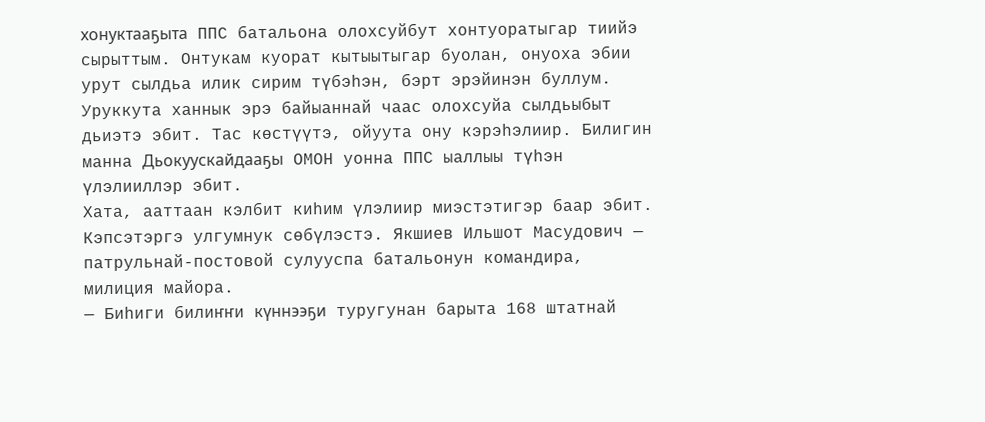хонуктааҕыта ППС батальона олохсуйбут хонтуоратыгар тиийэ сырыттым. Онтукам куорат кытыытыгар буолан, онуоха эбии урут сылдьа илик сирим түбэһэн, бэрт эрэйинэн буллум. Уруккута ханнык эрэ байыаннай чаас олохсуйа сылдьыбыт дьиэтэ эбит. Тас көстүүтэ, ойуута ону кэрэһэлиир. Билигин манна Дьокуускайдааҕы ОМОН уонна ППС ыаллыы түһэн үлэлииллэр эбит.
Хата, ааттаан кэлбит киһим үлэлиир миэстэтигэр баар эбит. Кэпсэтэргэ улгумнук сөбүлэстэ. Якшиев Ильшот Масудович — патрульнай-постовой сулууспа батальонун командира, милиция майора.
— Биһиги билиҥҥи күннээҕи туругунан барыта 168 штатнай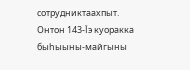сотрудниктаахпыт. Онтон 143-Їэ куоракка быһыыны-майгыны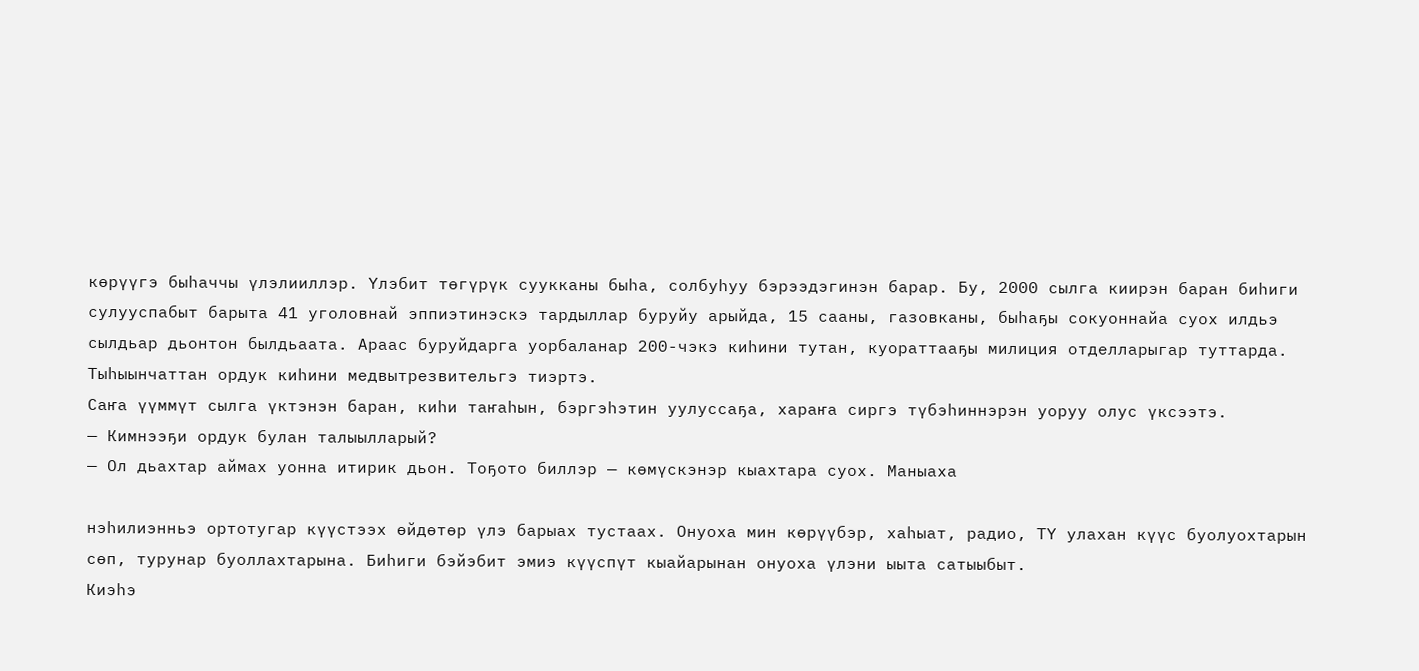көрүүгэ быһаччы үлэлииллэр. Үлэбит төгүрүк суукканы быһа, солбуһуу бэрээдэгинэн барар. Бу, 2000 сылга киирэн баран биһиги сулууспабыт барыта 41 уголовнай эппиэтинэскэ тардыллар буруйу арыйда, 15 сааны, газовканы, быһаҕы сокуоннайа суох илдьэ сылдьар дьонтон былдьаата. Араас буруйдарга уорбаланар 200-чэкэ киһини тутан, куораттааҕы милиция отделларыгар туттарда. Тыһыынчаттан ордук киһини медвытрезвительгэ тиэртэ.
Саҥа үүммүт сылга үктэнэн баран, киһи таҥаһын, бэргэһэтин уулуссаҕа, хараҥа сиргэ түбэһиннэрэн уоруу олус үксээтэ.
— Кимнээҕи ордук булан талыылларый?
— Ол дьахтар аймах уонна итирик дьон. Тоҕото биллэр — көмүскэнэр кыахтара суох. Маныаха

нэһилиэнньэ ортотугар күүстээх өйдөтөр үлэ барыах тустаах. Онуоха мин көрүүбэр, хаһыат, радио, ТY улахан күүс буолуохтарын сөп, турунар буоллахтарына. Биһиги бэйэбит эмиэ күүспүт кыайарынан онуоха үлэни ыыта сатыыбыт.
Киэһэ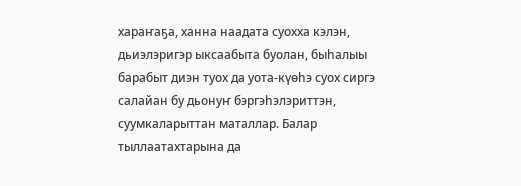хараҥаҕа, ханна наадата суохха кэлэн, дьиэлэригэр ыксаабыта буолан, быһалыы барабыт диэн туох да уота-күөһэ суох сиргэ салайан бу дьонуҥ бэргэһэлэриттэн, суумкаларыттан маталлар. Балар тыллаатахтарына да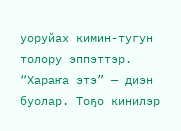уоруйах кимин-тугун толору эппэттэр. “Хараҥа этэ” — диэн буолар. Тоҕо кинилэр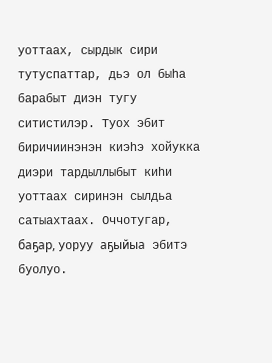уоттаах, сырдык сири тутуспаттар, дьэ ол быһа барабыт диэн тугу ситистилэр. Туох эбит биричиинэнэн киэһэ хойукка диэри тардыллыбыт киһи уоттаах сиринэн сылдьа сатыахтаах. Оччотугар, баҕар, уоруу аҕыйыа эбитэ буолуо.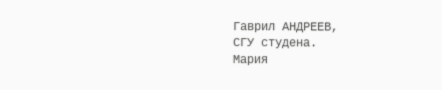Гаврил АНДРЕЕВ,
СГУ студена.
Мария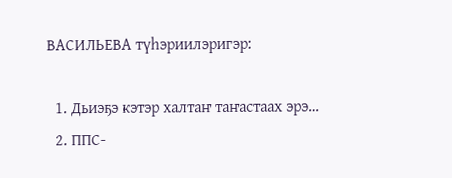ВАСИЛЬЕВА түһэриилэригэр:

  1. Дьиэҕэ кэтэр халтаҥ таҥастаах эрэ…
  2. ППС-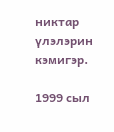никтар үлэлэрин кэмигэр.

1999 сыл